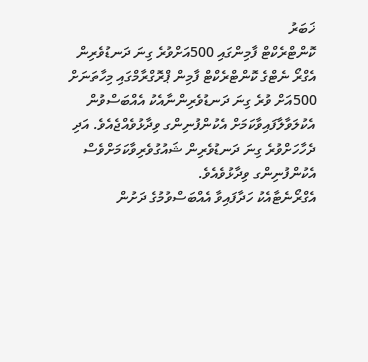ޚަބަރު
ކޮންޓްރެކްޓް ފާމިންގައި 500އަށްވުރެ ގިނަ ދަނޑުވެރިން
އެގްރޯ ނެޓްގެ ކޮންޓްރެކްޓް ފާމިން ޕްރޮގްރާމްގައި މިހާތަނަށް 500އަށް ވުރެ ގިނަ ދަނޑުވެރިންނާއެކު އެއްބަސްވުން އެކުލަވާލާފައިވާކަމަށް އެކުންފުނިންގ ވިދާޅުވެއްޖެއެވެ. އަދި ދެހާހަށްވުރެ ގިނަ ދަނޑުވެރިން ޝައުގުވެރިވާކަމަށްވެސް އެކުންފުނިންގ ވިދާޅުވެއެވެ.
އެގްރޯނެޓާއެކު ހަދާފައިވާ އެއްބަސްވުމުގެ ދަށުން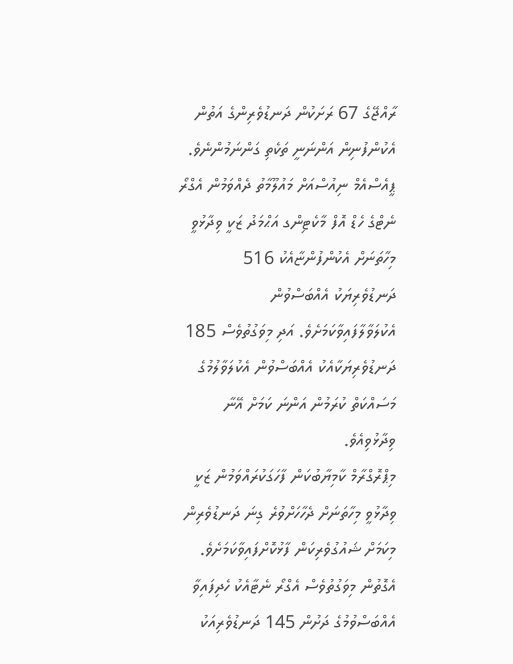ރާއްޖޭގެ 67 ރަށަކުން ދަނޑުވެރިންގެ އަތުން އެކުންފުނިން އަންނަނީ ތަކެތި ގަންނަމުންނެވެ. ޕީއެސްއެމް ނިއުސްއަށް މައުލޫމާތު ދެއްވަމުން އެގްރޯ ނެޓްގެ ހެޑް އޮފް މާކެޓިންގ އަޙްމަދު ޒަކީ ވިދާޅުވީ މިހާތަނަށް އެކުންފުންޏާއެކު 516 ދަނޑުވެރިޔަކު އެއްބަސްވުން އެކުލަވާލާފައިވާކަމަށެވެ. އަދި މިވަގުތުވެސް 185 ދަނޑުވެރިޔަކާއެކު އެއްބަސްވުން އެކުލަވާލުމުގެ މަސައްކަތް ކުރަމުން އަންނަ ކަމަށް އޭނާ ވިދާޅުވިއެވެ.
މިޕްރޮގްރާމް ކާމިޔާބުކަން ފާހަގަކުރައްވަމުން ޒަކީ ވިދާޅުވީ މިހާތަނަށް ދެހާހަށްވުރެ ގިނަ ދަނޑުވެރިން މިކަމަށް ޝައުގުވެރިކަން ފާޅުކޮށްފައިވާކަމަށެވެ. އެގޮތުން މިވަގުތުވެސް އެގްރޯ ނެޓާއެކު ހެދިފައިވާ އެއްބަސްވުމުގެ ދަށުން 145 ދަނޑުވެރިއަކު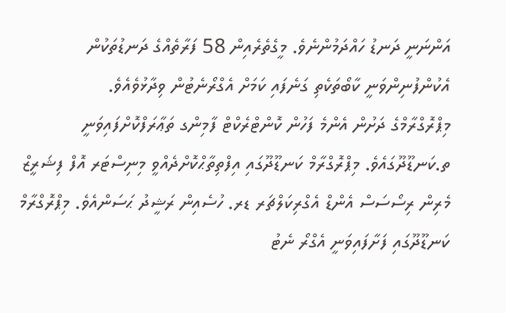އަންނަނީ ދަނޑު ހައްދަމުންނެވެ. މީގެތެރެއިން 58 ފަރާތެއްގެ ދަނޑުތަކުން އެކުންފުނިންވަނީ ކާބޯތަކެތި ގަނެފައި ކަމަށް އެގްރޯނެޓުން ވިދާޅުވެއެވެ.
މިޕްރޮގްރާމްގެ ދަށުން އެންމެ ފަހުން ކޮންޓްރެކްޓް ފާމިންގ ތަޢާރަފްކޮށްފައިވަނީ ތ.ކަނޑޫދޫގައެވެ. މިޕްރޮގްރާމް ކަނޑޫދޫގައި އިފްތިތާޙްކޮށްދެއްވީ މިނިސްޓަރ އޮފް ފިޝަރީޒް މެރިން ރިސޯސަސް އެންޑް އެގްރިކަލްޗަރ ޑރ. ހުސެއިން ރަޝީދު ޙަސަންއެވެ. މިޕްރޮގްރާމް ކަނޑޫދޫގައި ފަށާފައިވަނީ އެގްރޯ ނެޓު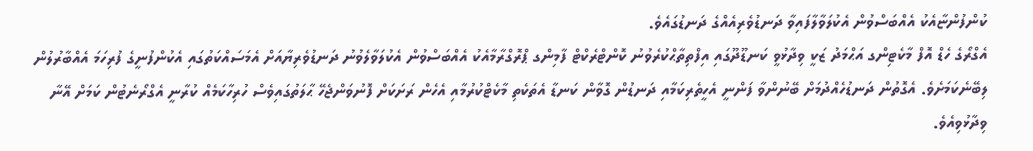ކުންފުންޏާއެކު އެއްބަސްވުން އެކުލަވާލާފައިވާ ދަނޑުވެރިއެއްގެ ދަނޑުގައެވެ.
އެގްރޯގެ ހެޑް އޮފް މާކެޓިންގ އަޙްމަދު ޒަކީ ވިދާޅުވީ ކަނޑޫދޫގައި އިފްތިތާޙްކުރެވުނު ކޮންޓްރެކްޓް ފާމިންގ ޕްރޮގްރާމާއެކު އެއްބަސްވުން އެކުލަވާލެވުނު ދަނޑުވެރިޔާއަށް އެމަސައްކަތުގައި އެކުންފުނީގެ ފުރިހަމަ އެއްބާރުލުން ލިބޭނެކަމަށެވެ. އެގޮތުން ދަނޑުހެއްދުމަށް ބޭނުންވާ ފަންނީ އެހީތެރިކަމާއި ދަނޑުން ގޮވާން ކަނޑާ އެތަކެތި މާކެޓްކުރުމާއި އެހެން ރަށަކަށް ފޮނުވަންޖެހޭ ޙާލަތުގައިވެސް ހުރިހާކަމެއް ކުރާނީ އެގްރޯނެޓުން ކަމަށް އޭނާ ވިދާޅުވިއެވެ.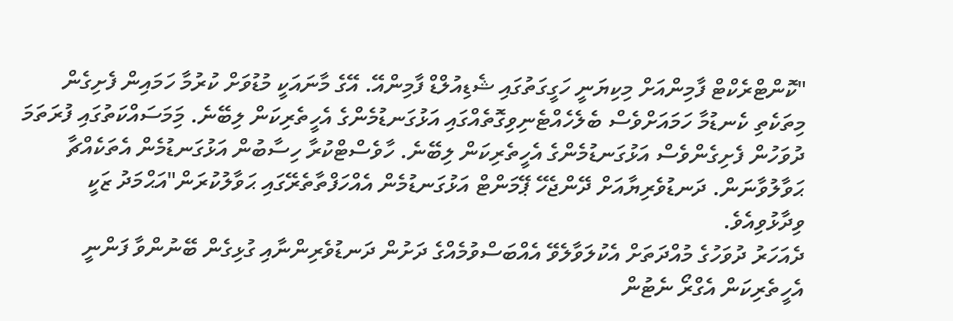"ކޮންޓްރެކްޓް ފާމިންއަށް މިކިޔަނީ ހަގީގަތުގައި ޝެޑިއުލްޑް ފާމިންއޭ. އޭގެ މާނައަކީ މުޑުވަށް ކުރުމާ ހަމައިން ފެށިގެން މިތަކެތި ކެނޑުމާ ހަމައަށްވެސް ބެލެހެއްޓެނިވިގޮތެއްގައި އަޅުގަނޑުމެންގެ އެހީތެރިކަން ލިބޭނެ. މިަމަސައްކަތުގައި ފުރަތަމަ ދުވަހުން ފެށިގެންވެސް އަޅުގަނޑުމެންގެ އެހީތެރިކަން ލިބޭނެ. ހާވެސްޓްކުރާ ހިސާބުން އަޅުގަނޑުމެން އެތަކެއްޗާ ޙަވާލުވާނަން. ދަނޑުވެރިޔާއަށް ދޭންޖެހޭ ޕޭމަންޓް އަޅުގަނޑުމެން އެއްހަފްތާތެރޭގައި ޙަވާލުކުރަން"އަޙްމަދު ޒަކީ ވިދާޅުވިއެވެ.
ދެއަހަރު ދުވަހުގެ މުއްދަތަށް އެކުލަވާލެވޭ އެއްބަސްވުމެއްގެ ދަށުން ދަނޑުވެރިންނާއި ގުޅިގެން ބޭނުންވާ ފަންނީ އެހީތެރިކަން އެގްރޯ ނެޓުން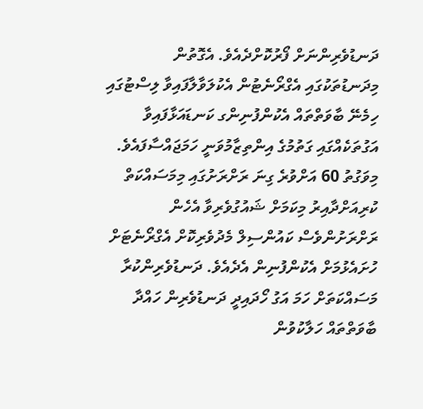ދަނޑުވެރިންނަށް ފޯރުކޮށްދެއެވެ. އެގޮތުން މިދަނޑުތަކުގައި އެގްރޯނެޓުން އެކުލަވާލާފައިވާ ލިސްޓުގައި ހިމެނޭ ބާވަތްތައް އެކުންފުނިންގ ކަނޑައަޅާފައިވާ އަގުތަކެއްގައި ގަތުމުގެ އިންތިޒާމުވަނީ ހަމަޖައްސާފައެވެ. މިވަގުތު 60 އަށްވުރެ ގިނަ ރަށްރަށުގައި މިމަސައްކަތް ކުރިއަށްދާއިރު މިކަމަށް ޝައުގުވެރިވާ އެހެން ރަށްރަށުންވެސް ކައުންސިލް މެދުވެރިކޮށް އެގްރޯނެޓަށް ހުށައެޅުމަށް އެކުންފުނިން އެދެއެވެ. ދަނޑުވެރިންކުރާ މަސައްކަތަށް ހަމަ އަގު ހޯދައިދީ ދަނޑުވެރިން ހައްދާ ބާވަތްތައް ހަލާކުވުން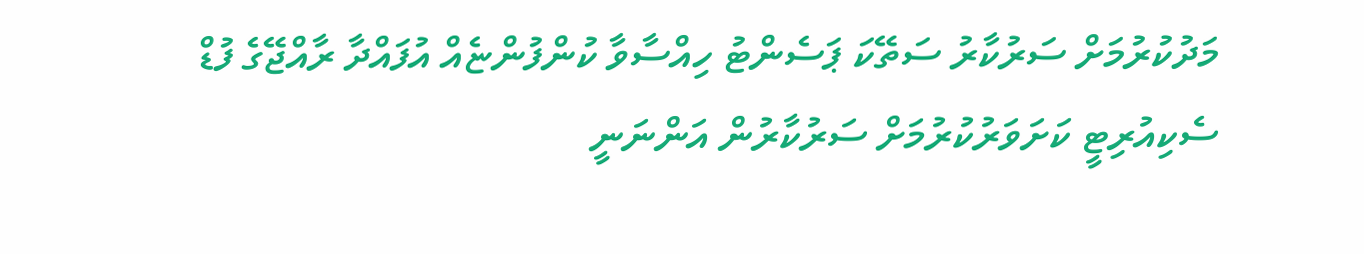މަދުކުރުމަށް ސަރުކާރު ސަތޭކަ ޕަސެންޓު ހިއްސާވާ ކުންފުންޏެއް އުފައްދާ ރާއްޖޭގެ ފުޑް ސެކިއުރިޓީ ކަށަވަރުކުރުމަށް ސަރުކާރުން އަންނަނީ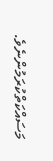މަސައްކަތްކުރަމުންނެވެ.